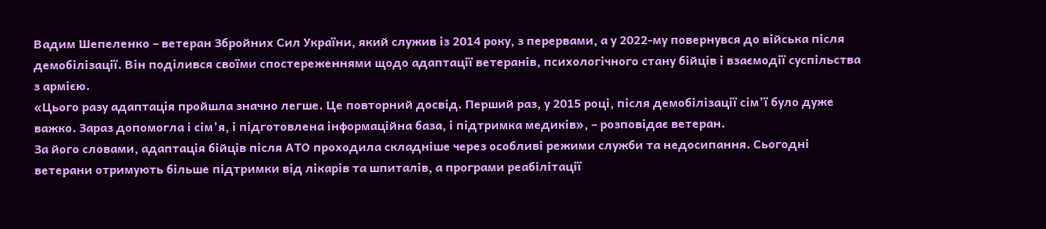Вадим Шепеленко – ветеран Збройних Сил України, який служив із 2014 року, з перервами, а у 2022-му повернувся до війська після демобілізації. Він поділився своїми спостереженнями щодо адаптації ветеранів, психологічного стану бійців і взаємодії суспільства з армією.
«Цього разу адаптація пройшла значно легше. Це повторний досвід. Перший раз, у 2015 році, після демобілізації сім’ї було дуже важко. Зараз допомогла і сім’я, і підготовлена інформаційна база, і підтримка медиків», – розповідає ветеран.
За його словами, адаптація бійців після АТО проходила складніше через особливі режими служби та недосипання. Сьогодні ветерани отримують більше підтримки від лікарів та шпиталів, а програми реабілітації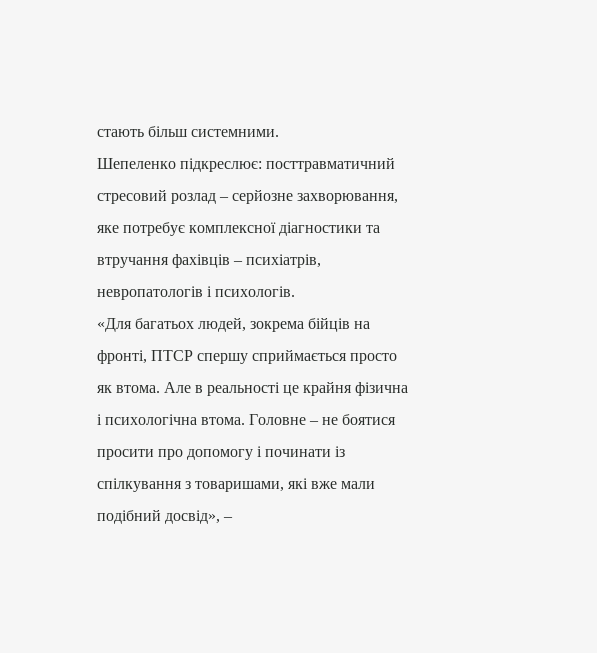стають більш системними.
Шепеленко підкреслює: посттравматичний стресовий розлад – серйозне захворювання, яке потребує комплексної діагностики та втручання фахівців – психіатрів, невропатологів і психологів.
«Для багатьох людей, зокрема бійців на фронті, ПТСР спершу сприймається просто як втома. Але в реальності це крайня фізична і психологічна втома. Головне – не боятися просити про допомогу і починати із спілкування з товаришами, які вже мали подібний досвід», –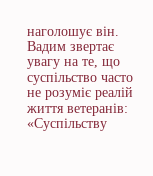наголошує він.
Вадим звертає увагу на те, що суспільство часто не розуміє реалій життя ветеранів: «Суспільству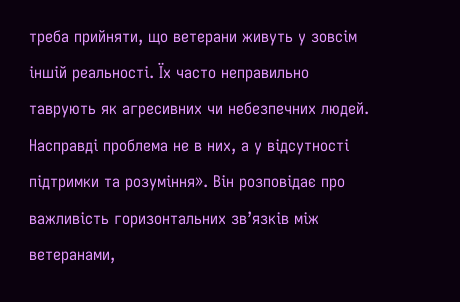треба прийняти, що ветерани живуть у зовсім іншій реальності. Їх часто неправильно таврують як агресивних чи небезпечних людей. Насправді проблема не в них, а у відсутності підтримки та розуміння». Він розповідає про важливість горизонтальних зв’язків між ветеранами,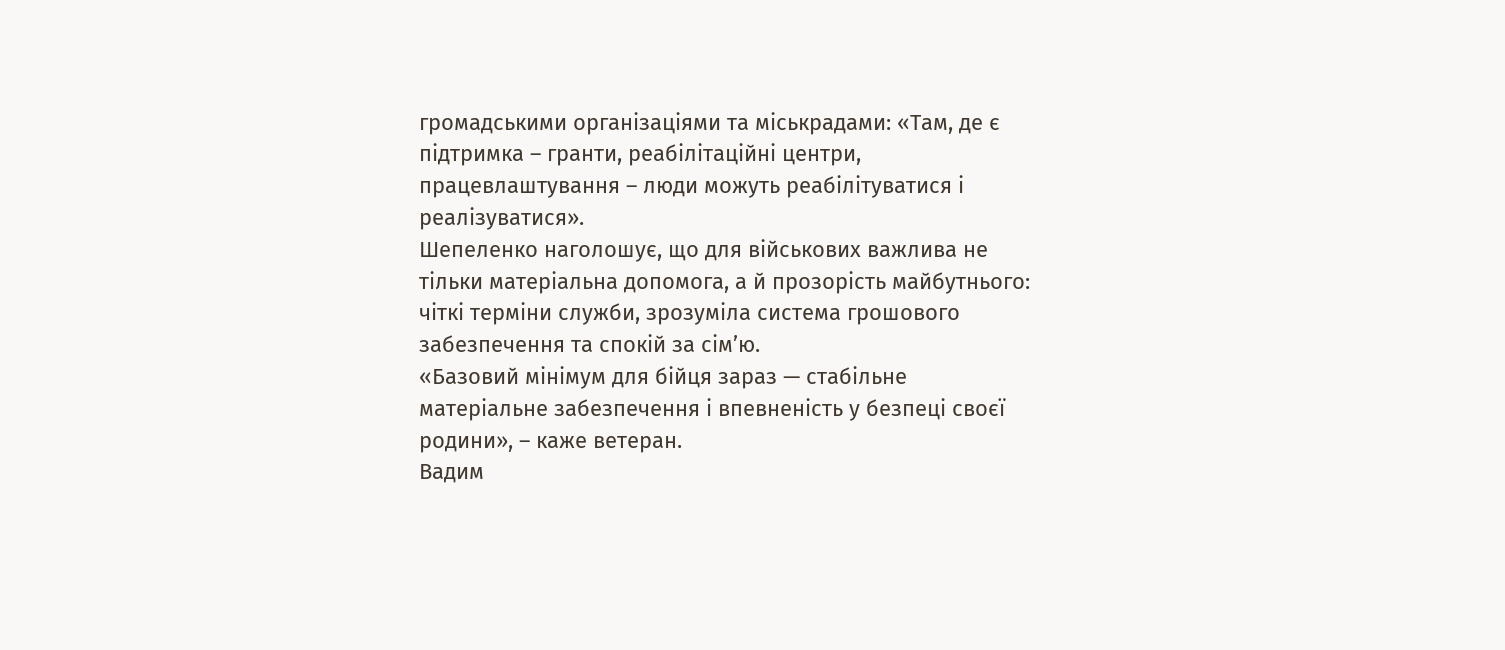громадськими організаціями та міськрадами: «Там, де є підтримка – гранти, реабілітаційні центри, працевлаштування – люди можуть реабілітуватися і реалізуватися».
Шепеленко наголошує, що для військових важлива не тільки матеріальна допомога, а й прозорість майбутнього: чіткі терміни служби, зрозуміла система грошового забезпечення та спокій за сім’ю.
«Базовий мінімум для бійця зараз — стабільне матеріальне забезпечення і впевненість у безпеці своєї родини», – каже ветеран.
Вадим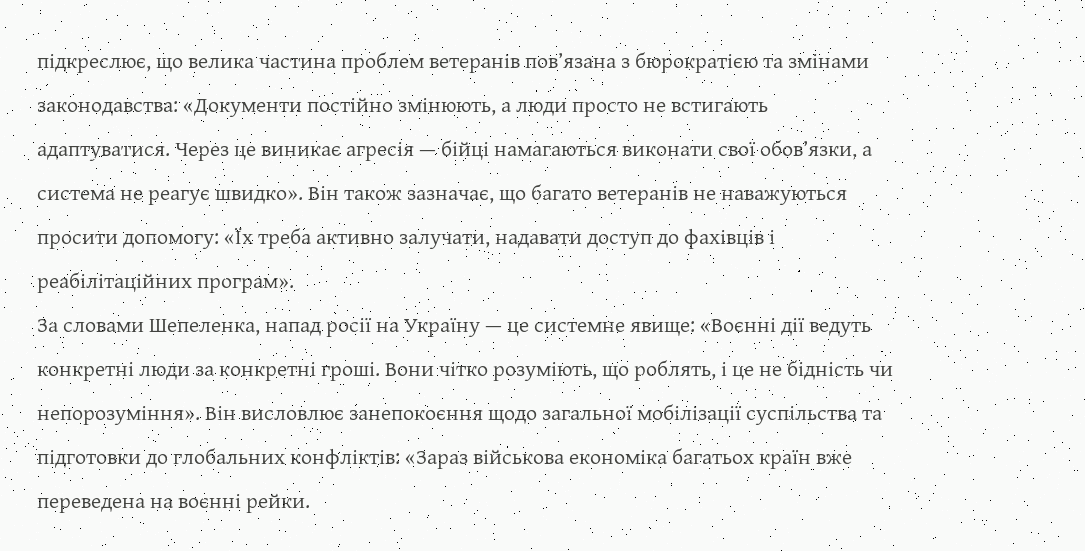підкреслює, що велика частина проблем ветеранів пов’язана з бюрократією та змінами законодавства: «Документи постійно змінюють, а люди просто не встигають адаптуватися. Через це виникає агресія — бійці намагаються виконати свої обов’язки, а система не реагує швидко». Він також зазначає, що багато ветеранів не наважуються просити допомогу: «Їх треба активно залучати, надавати доступ до фахівців і реабілітаційних програм».
За словами Шепеленка, напад росії на Україну — це системне явище: «Воєнні дії ведуть конкретні люди за конкретні гроші. Вони чітко розуміють, що роблять, і це не бідність чи непорозуміння». Він висловлює занепокоєння щодо загальної мобілізації суспільства та підготовки до глобальних конфліктів: «Зараз військова економіка багатьох країн вже переведена на воєнні рейки.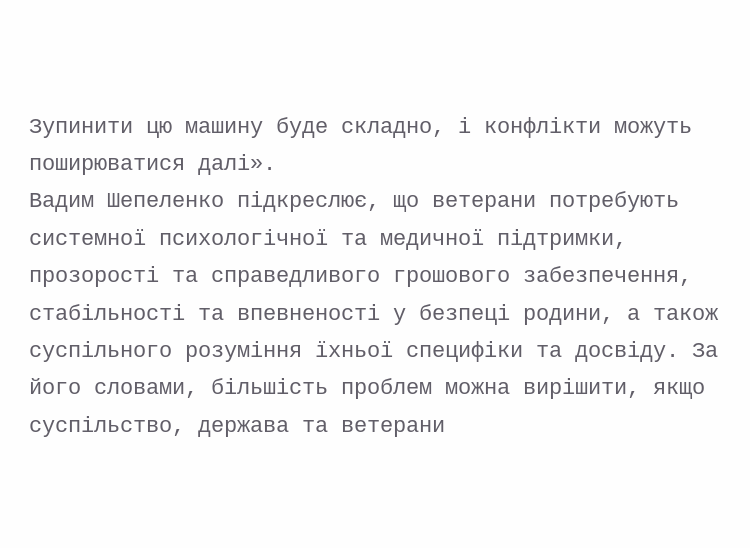Зупинити цю машину буде складно, і конфлікти можуть поширюватися далі».
Вадим Шепеленко підкреслює, що ветерани потребують системної психологічної та медичної підтримки, прозорості та справедливого грошового забезпечення, стабільності та впевненості у безпеці родини, а також суспільного розуміння їхньої специфіки та досвіду. За його словами, більшість проблем можна вирішити, якщо суспільство, держава та ветерани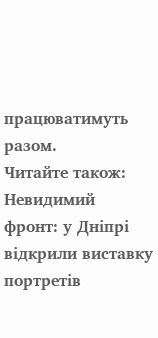працюватимуть разом.
Читайте також: Невидимий фронт: у Дніпрі відкрили виставку портретів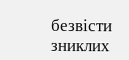безвісти зниклих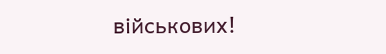військових!